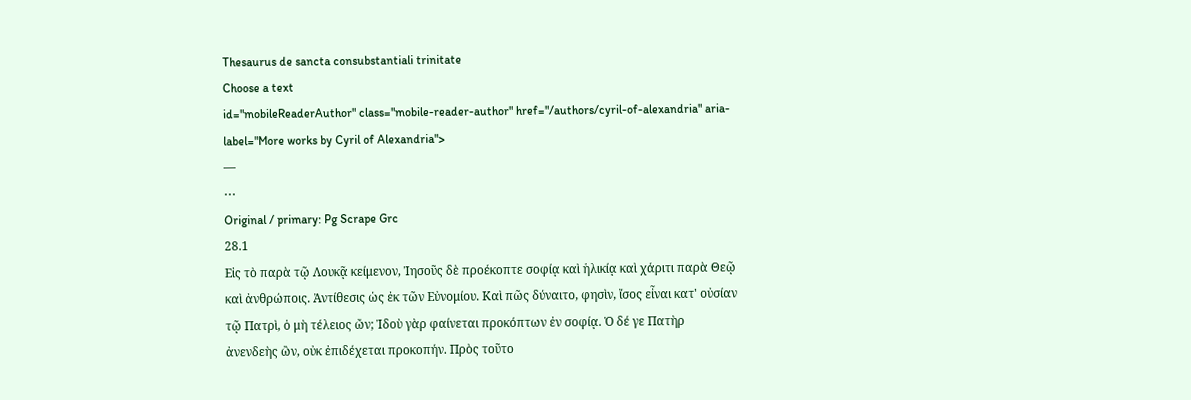Thesaurus de sancta consubstantiali trinitate
Choose a text
id="mobileReaderAuthor" class="mobile-reader-author" href="/authors/cyril-of-alexandria" aria-label="More works by Cyril of Alexandria">
—
⋯
Original / primary: Pg Scrape Grc
28.1
Εἰς τὸ παρὰ τῷ Λουκᾷ κείμενον, Ἰησοῦς δὲ προέκοπτε σοφίᾳ καὶ ἡλικίᾳ καὶ χάριτι παρὰ Θεῷ καὶ ἀνθρώποις. Ἀντίθεσις ὡς ἐκ τῶν Εὐνομίου. Καὶ πῶς δύναιτο, φησὶν, ἴσος εἶναι κατ' οὐσίαν τῷ Πατρὶ, ὁ μὴ τέλειος ὤν; Ἰδοὺ γὰρ φαίνεται προκόπτων ἐν σοφίᾳ. Ὁ δέ γε Πατὴρ ἀνενδεὴς ὢν, οὐκ ἐπιδέχεται προκοπήν. Πρὸς τοῦτο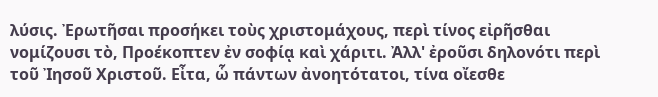λύσις. Ἐρωτῆσαι προσήκει τοὺς χριστομάχους, περὶ τίνος εἰρῆσθαι νομίζουσι τὸ, Προέκοπτεν ἐν σοφίᾳ καὶ χάριτι. Ἀλλ' ἐροῦσι δηλονότι περὶ τοῦ Ἰησοῦ Χριστοῦ. Εἶτα, ὧ πάντων ἀνοητότατοι, τίνα οἴεσθε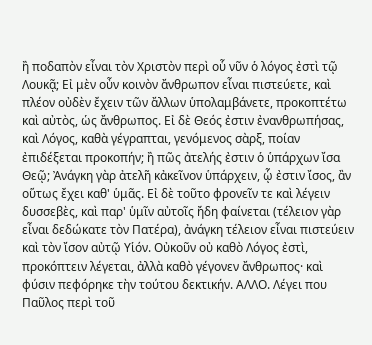ἢ ποδαπὸν εἶναι τὸν Χριστὸν περὶ οὗ νῦν ὁ λόγος ἐστὶ τῷ Λουκᾷ; Εἰ μὲν οὖν κοινὸν ἄνθρωπον εἶναι πιστεύετε, καὶ πλέον οὐδὲν ἔχειν τῶν ἄλλων ὑπολαμβάνετε, προκοπτέτω καὶ αὐτὸς, ὡς ἄνθρωπος. Εἰ δὲ Θεός ἐστιν ἐνανθρωπήσας, καὶ Λόγος, καθὰ γέγραπται, γενόμενος σὰρξ, ποίαν ἐπιδέξεται προκοπήν; ἢ πῶς ἀτελής ἐστιν ὁ ὑπάρχων ἴσα Θεῷ; Ἀνάγκη γὰρ ἀτελῆ κἀκεῖνον ὑπάρχειν, ᾧ ἐστιν ἴσος, ἂν οὕτως ἔχει καθ' ὑμᾶς. Εἰ δὲ τοῦτο φρονεῖν τε καὶ λέγειν δυσσεβὲς, καὶ παρ' ὑμῖν αὐτοῖς ἤδη φαίνεται (τέλειον γὰρ εἶναι δεδώκατε τὸν Πατέρα), ἀνάγκη τέλειον εἶναι πιστεύειν καὶ τὸν ἴσον αὐτῷ Υἱόν. Οὐκοῦν οὐ καθὸ Λόγος ἐστὶ, προκόπτειν λέγεται, ἀλλὰ καθὸ γέγονεν ἄνθρωπος· καὶ φύσιν πεφόρηκε τὴν τούτου δεκτικήν. ΑΛΛΟ. Λέγει που Παῦλος περὶ τοῦ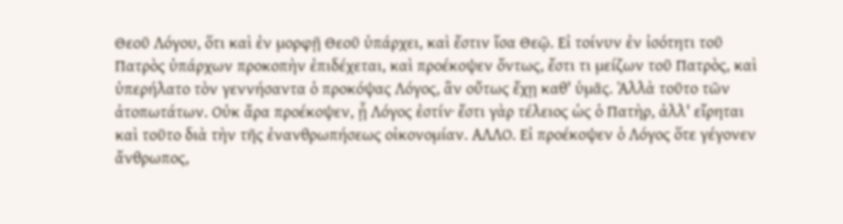Θεοῦ Λόγου, ὅτι καὶ ἐν μορφῇ Θεοῦ ὑπάρχει, καὶ ἔστιν ἴσα Θεῷ. Εἰ τοίνυν ἐν ἰσότητι τοῦ Πατρὸς ὑπάρχων προκοπὴν ἐπιδέχεται, καὶ προέκοψεν ὄντως, ἔστι τι μείζων τοῦ Πατρὸς, καὶ ὑπερήλατο τὸν γεννήσαντα ὁ προκόψας Λόγος, ἂν οὔτως ἔχῃ καθ' ὑμᾶς. Ἀλλὰ τοῦτο τῶν ἀτοπωτάτων. Οὐκ ἄρα προέκοψεν, ᾗ Λόγος ἐστίν· ἔστι γὰρ τέλειος ὡς ὁ Πατὴρ, ἀλλ' εἴρηται καὶ τοῦτο διὰ τὴν τῆς ἐνανθρωπήσεως οἰκονομίαν. ΑΛΛΟ. Εἰ προέκοψεν ὁ Λόγος ὅτε γέγονεν ἄνθρωπος,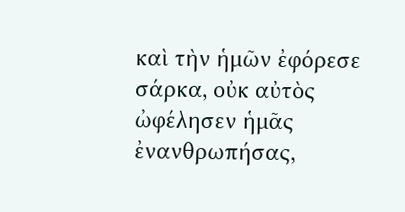καὶ τὴν ἡμῶν ἐφόρεσε σάρκα, οὐκ αὐτὸς ὠφέλησεν ἡμᾶς ἐνανθρωπήσας,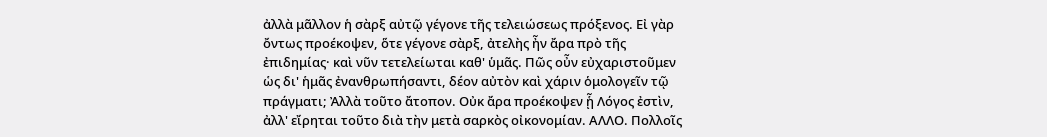ἀλλὰ μᾶλλον ἡ σὰρξ αὐτῷ γέγονε τῆς τελειώσεως πρόξενος. Εἰ γὰρ ὄντως προέκοψεν, ὅτε γέγονε σὰρξ, ἀτελὴς ἦν ἄρα πρὸ τῆς ἐπιδημίας· καὶ νῦν τετελείωται καθ' ὑμᾶς. Πῶς οὖν εὐχαριστοῦμεν ὡς δι' ἡμᾶς ἐνανθρωπήσαντι, δέον αὐτὸν καὶ χάριν ὁμολογεῖν τῷ πράγματι; Ἀλλὰ τοῦτο ἄτοπον. Οὐκ ἄρα προέκοψεν ᾗ Λόγος ἐστὶν, ἀλλ' εἴρηται τοῦτο διὰ τὴν μετὰ σαρκὸς οἰκονομίαν. ΑΛΛΟ. Πολλοῖς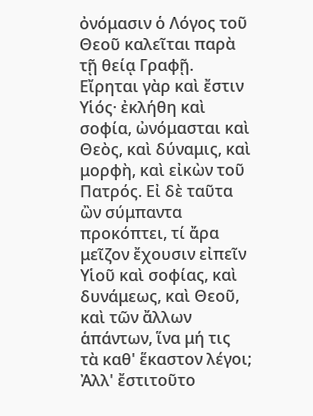ὀνόμασιν ὁ Λόγος τοῦ Θεοῦ καλεῖται παρὰ τῇ θείᾳ Γραφῇ. Εἴρηται γὰρ καὶ ἔστιν Υἱός· ἐκλήθη καὶ σοφία, ὠνόμασται καὶ Θεὸς, καὶ δύναμις, καὶ μορφὴ, καὶ εἰκὼν τοῦ Πατρός. Εἰ δὲ ταῦτα ὢν σύμπαντα προκόπτει, τί ἄρα μεῖζον ἔχουσιν εἰπεῖν Υἱοῦ καὶ σοφίας, καὶ δυνάμεως, καὶ Θεοῦ, καὶ τῶν ἄλλων ἁπάντων, ἵνα μή τις τὰ καθ' ἕκαστον λέγοι; Ἀλλ' ἔστιτοῦτο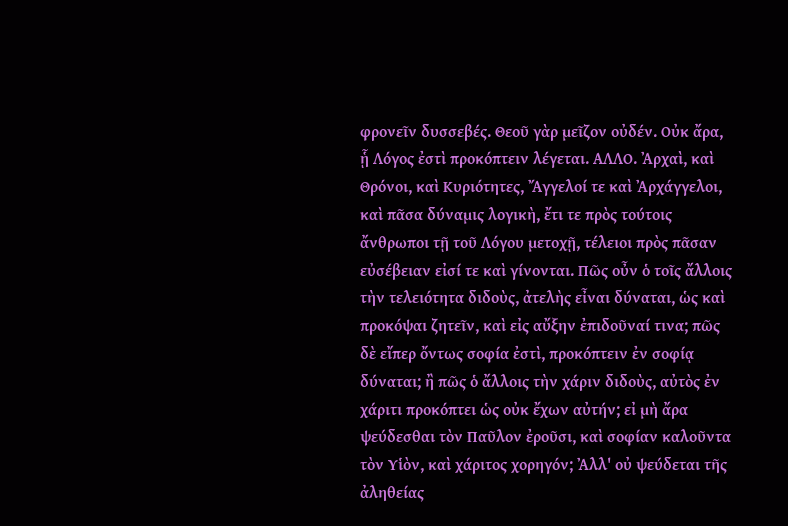φρονεῖν δυσσεβές. Θεοῦ γὰρ μεῖζον οὐδέν. Οὐκ ἄρα, ᾗ Λόγος ἐστὶ προκόπτειν λέγεται. ΑΛΛΟ. Ἀρχαὶ, καὶ Θρόνοι, καὶ Κυριότητες, Ἄγγελοί τε καὶ Ἀρχάγγελοι, καὶ πᾶσα δύναμις λογικὴ, ἔτι τε πρὸς τούτοις ἄνθρωποι τῇ τοῦ Λόγου μετοχῇ, τέλειοι πρὸς πᾶσαν εὐσέβειαν εἰσί τε καὶ γίνονται. Πῶς οὖν ὁ τοῖς ἄλλοις τὴν τελειότητα διδοὺς, ἀτελὴς εἶναι δύναται, ὡς καὶ προκόψαι ζητεῖν, καὶ εἰς αὔξην ἐπιδοῦναί τινα; πῶς δὲ εἴπερ ὄντως σοφία ἐστὶ, προκόπτειν ἐν σοφίᾳ δύναται; ἢ πῶς ὁ ἄλλοις τὴν χάριν διδοὺς, αὐτὸς ἐν χάριτι προκόπτει ὡς οὐκ ἔχων αὐτήν; εἰ μὴ ἄρα ψεύδεσθαι τὸν Παῦλον ἐροῦσι, καὶ σοφίαν καλοῦντα τὸν Υἱὸν, καὶ χάριτος χορηγόν; Ἀλλ' οὐ ψεύδεται τῆς ἀληθείας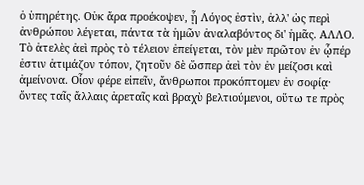ὁ ὑπηρέτης. Οὐκ ἄρα προέκοψεν, ᾗ Λόγος ἐστὶν, ἀλλ' ὡς περὶ ἀνθρώπου λέγεται, πάντα τὰ ἡμῶν ἀναλαβόντος δι' ἡμᾶς. ΑΛΛΟ. Τὸ ἀτελὲς ἀεὶ πρὸς τὸ τέλειον ἐπείγεται, τὸν μὲν πρῶτον ἐν ᾧπέρ ἐστιν ἀτιμάζον τόπον, ζητοῦν δὲ ὥσπερ ἀεὶ τὸν ἐν μείζοσι καὶ ἀμείνονα. Οἷον φέρε εἰπεῖν, ἄνθρωποι προκόπτομεν ἐν σοφίᾳ· ὄντες ταῖς ἄλλαις ἀρεταῖς καὶ βραχὺ βελτιούμενοι, οὕτω τε πρὸς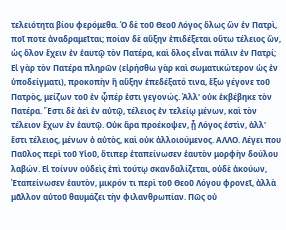τελειότητα βίου φερόμεθα. Ὁ δὲ τοῦ Θεοῦ Λόγος ὅλως ὢν ἐν Πατρὶ, ποῖ ποτε ἀναδραμεῖται; ποίαν δὲ αὔξην ἐπιδέξεται οὕτω τέλειος ὢν, ὡς ὅλον ἔχειν ἐν ἑαυτῷ τὸν Πατέρα, καὶ ὅλος εἶναι πάλιν ἐν Πατρί; Εἰ γὰρ τὸν Πατέρα πληρῶν (εἰρήσθω γὰρ καὶ σωματικώτερον ὡς ἐν ὑποδείγματι), προκοπὴν ἢ αὔξην ἐπεδέξατό τινα, ἔξω γέγονε τοῦ Πατρὸς, μείζων τοῦ ἐν ᾧπέρ ἐστι γεγονώς. Ἀλλ' οὐκ ἐκβέβηκε τὸν Πατέρα. Ἔστι δὲ ἀεὶ ἐν αὐτῷ, τέλειος ἐν τελείῳ μένων, καὶ τὸν τέλειον ἔχων ἐν ἑαυτῷ. Οὐκ ἄρα προέκοψεν, ᾗ Λόγος ἐστὶν, ἀλλ' ἔστι τέλειος, μένων ὁ αὐτὸς, καὶ οὐκ ἀλλοιούμενος. ΑΛΛΟ. Λέγει που Παῦλος περὶ τοῦ Υἱοῦ, ὅτιπερ ἐταπείνωσεν ἑαυτὸν μορφὴν δούλου λαβών. Εἰ τοίνυν οὐδεὶς ἐπὶ τούτῳ σκανδαλίζεται, οὐδὲ ἀκούων, Ἐταπείνωσεν ἑαυτὸν, μικρόν τι περὶ τοῦ Θεοῦ Λόγου φρονεῖ, ἀλλὰ μᾶλλον αὐτοῦ θαυμάζει τὴν φιλανθρωπίαν. Πῶς οὐ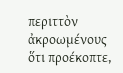περιττὸν ἀκροωμένους ὅτι προέκοπτε,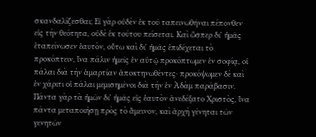σκανδαλίζεσθαι; Εἰ γὰρ οὐδὲν ἐκ τοῦ ταπεινωθῆναι πέπονθεν εἰς τὴν θεότητα, οὐδὲ ἐκ τούτου πείσεται. Καὶ ὥσπερ δι' ἡμᾶς ἐταπείνωσεν ἑαυτὸν, οὕτω καὶ δι' ἡμᾶς ἐπιδέχεται τὸ προκόπτειν, ἵνα πάλιν ἡμεῖς ἐν αὐτῷ προκόπτωμεν ἐν σοφίᾳ, οἱ πάλαι διὰ τὴν ἁμαρτίαν ἀποκτηνωθέντες· προκόψωμεν δὲ καὶ ἐν χάριτι οἱ πάλαι μεμισημένοι διὰ τὴν ἐν Ἀδὰμ παράβασιν. Πάντα γὰρ τὰ ἡμῶν δι' ἡμᾶς εἰς ἑαυτὸν ἀνεδέξατο Χριστὸς, ἵνα πάντα μεταποιήσῃ πρὸς τὸ ἄμεινον, καὶ ἀρχὴ γένηται τῶν γενητῶν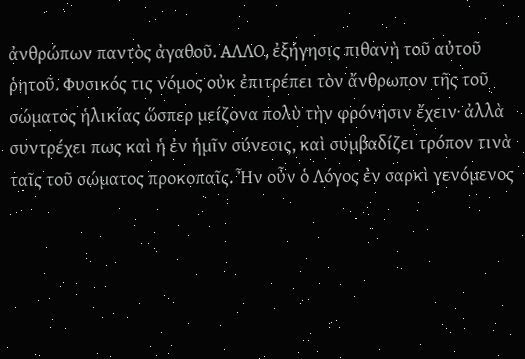ἀνθρώπων παντὸς ἀγαθοῦ. ΑΛΛΟ, ἐξήγησις πιθανὴ τοῦ αὐτοῦ ῥητοῦ. Φυσικός τις νόμος οὐκ ἐπιτρέπει τὸν ἄνθρωπον τῆς τοῦ σώματος ἡλικίας ὥσπερ μείζονα πολὺ τὴν φρόνησιν ἔχειν· ἀλλὰ συντρέχει πως καὶ ἡ ἐν ἡμῖν σύνεσις, καὶ συμβαδίζει τρόπον τινὰ ταῖς τοῦ σώματος προκοπαῖς. Ἦν οὖν ὁ Λόγος ἐν σαρκὶ γενόμενος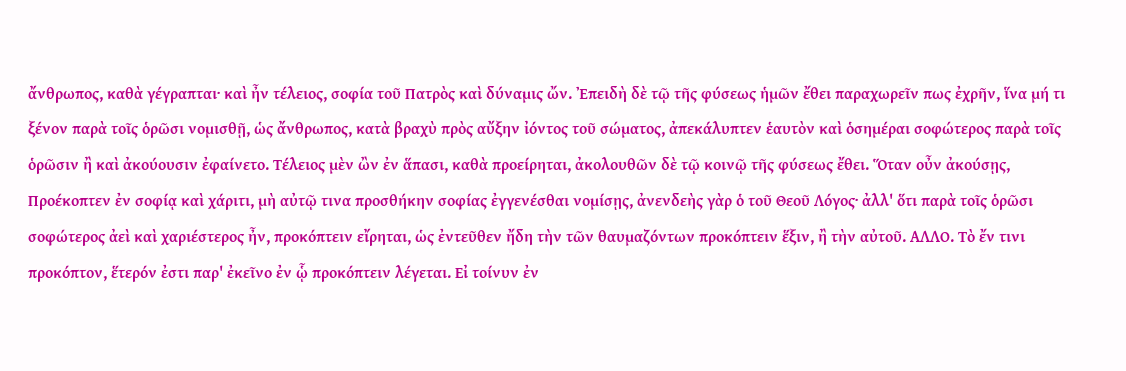ἄνθρωπος, καθὰ γέγραπται· καὶ ἦν τέλειος, σοφία τοῦ Πατρὸς καὶ δύναμις ὤν. Ἐπειδὴ δὲ τῷ τῆς φύσεως ἡμῶν ἔθει παραχωρεῖν πως ἐχρῆν, ἵνα μή τι ξένον παρὰ τοῖς ὁρῶσι νομισθῇ, ὡς ἄνθρωπος, κατὰ βραχὺ πρὸς αὔξην ἰόντος τοῦ σώματος, ἀπεκάλυπτεν ἑαυτὸν καὶ ὁσημέραι σοφώτερος παρὰ τοῖς ὁρῶσιν ἢ καὶ ἀκούουσιν ἐφαίνετο. Τέλειος μὲν ὢν ἐν ἅπασι, καθὰ προείρηται, ἀκολουθῶν δὲ τῷ κοινῷ τῆς φύσεως ἔθει. Ὅταν οὖν ἀκούσῃς, Προέκοπτεν ἐν σοφίᾳ καὶ χάριτι, μὴ αὐτῷ τινα προσθήκην σοφίας ἐγγενέσθαι νομίσῃς, ἀνενδεὴς γὰρ ὁ τοῦ Θεοῦ Λόγος· ἀλλ' ὅτι παρὰ τοῖς ὁρῶσι σοφώτερος ἀεὶ καὶ χαριέστερος ἦν, προκόπτειν εἴρηται, ὡς ἐντεῦθεν ἤδη τὴν τῶν θαυμαζόντων προκόπτειν ἕξιν, ἢ τὴν αὐτοῦ. ΑΛΛΟ. Τὸ ἔν τινι προκόπτον, ἕτερόν ἐστι παρ' ἐκεῖνο ἐν ᾧ προκόπτειν λέγεται. Εἰ τοίνυν ἐν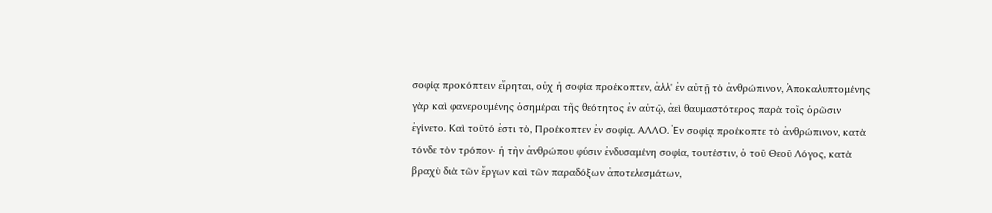σοφίᾳ προκόπτειν εἴρηται, οὐχ ἡ σοφία προέκοπτεν, ἀλλ' ἐν αὐτῇ τὸ ἀνθρώπινον, Ἀποκαλυπτομένης γὰρ καὶ φανερουμένης ὁσημέραι τῆς θεότητος ἐν αὐτῷ, ἀεὶ θαυμαστότερος παρὰ τοῖς ὁρῶσιν ἐγίνετο. Καὶ τοῦτό ἐστι τὸ, Προέκοπτεν ἐν σοφίᾳ. ΑΛΛΟ. Ἐν σοφίᾳ προέκοπτε τὸ ἀνθρώπινον, κατὰ τόνδε τὸν τρόπον· ἡ τὴν ἀνθρώπου φύσιν ἐνδυσαμένη σοφία, τουτέστιν, ὁ τοῦ Θεοῦ Λόγος, κατὰ βραχὺ διὰ τῶν ἔργων καὶ τῶν παραδόξων ἀποτελεσμάτων,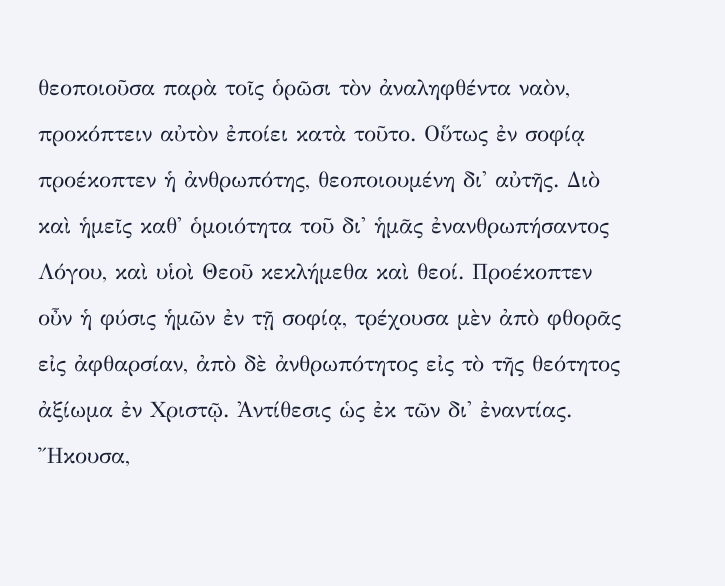θεοποιοῦσα παρὰ τοῖς ὁρῶσι τὸν ἀναληφθέντα ναὸν, προκόπτειν αὐτὸν ἐποίει κατὰ τοῦτο. Οὕτως ἐν σοφίᾳ προέκοπτεν ἡ ἀνθρωπότης, θεοποιουμένη δι' αὐτῆς. Διὸ καὶ ἡμεῖς καθ' ὁμοιότητα τοῦ δι' ἡμᾶς ἐνανθρωπήσαντος Λόγου, καὶ υἱοὶ Θεοῦ κεκλήμεθα καὶ θεοί. Προέκοπτεν οὖν ἡ φύσις ἡμῶν ἐν τῇ σοφίᾳ, τρέχουσα μὲν ἀπὸ φθορᾶς εἰς ἀφθαρσίαν, ἀπὸ δὲ ἀνθρωπότητος εἰς τὸ τῆς θεότητος ἀξίωμα ἐν Χριστῷ. Ἀντίθεσις ὡς ἐκ τῶν δι' ἐναντίας. Ἤκουσα,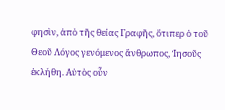φησὶν, ἀπὸ τῆς θείας Γραφῆς, ὅτιπερ ὁ τοῦ Θεοῦ Λόγος γενόμενος ἄνθρωπος, Ἰησοῦς ἐκλήθη. Αὐτὸς οὖν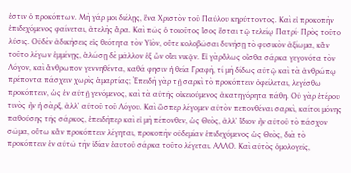ἐστιν ὁ προκόπτων. Μὴ γάρ μοι διέλῃς, ἕνα Χριστὸν τοῦ Παύλου κηρύττοντος. Καὶ εἰ προκοπὴν ἐπιδεχόμενος φαίνεται, ἀτελὴς ἄρα. Καὶ πῶς ὁ τοιοῦτος ἴσος ἔσται τῷ τελείῳ Πατρί· Πρὸς τοῦτο λύσις. Οὐδὲν ἀδικήσεις εἰς θεότητα τὸν Υἱὸν, οὔτε κολοβῶσαι δυνήσῃ τὸ φυσικὸν ἀξίωμα, κἂν τοῦτο λέγων ἐμμένῃς, ἁλώσῃ δὲ μᾶλλον ἐξ ὧν οἴει νικᾷν. Εἰ γὰρὅλως οἶσθα σάρκα γεγονότα τὸν Λόγον, καὶ ἄνθρωπον γεννηθέντα, καθά φησιν ἡ θεία Γραφὴ, τί μὴ δίδως αὐτῷ καὶ τὰ ἀνθρώπῳ πρέποντα πάσχειν χωρὶς ἁμαρτίας; Ἐπειδὴ γὰρ τῇ σαρκὶ τὸ προκόπτειν ὀφείλεται, λεγέσθω προκόπτειν, ὡς ἐν αὐτῇ γενόμενος, καὶ τὰ αὐτῆς οἰκειούμενος ἀκατηγόρητα πάθη. Οὐ γὰρ ἑτέρου τινὸς ἦν ἡ σὰρξ, ἀλλ' αὐτοῦ τοῦ Λόγου. Καὶ ὥσπερ λέγομεν αὐτὸν πεπονθέναι σαρκὶ, καίτοι μόνης παθούσης τῆς σάρκος, ἐπειδήπερ καὶ εἰ μὴ πέπονθεν, ὡς Θεὸς, ἀλλ' ἴδιον ἦν αὐτοῦ τὸ πάσχον σῶμα, οὕτω κἂν προκόπτειν λέγηται, προκοπὴν οὐδεμίαν ἐπιδεχόμενος ὡς Θεὸς, διὰ τὸ προκόπτειν ἐν αὐτῶ τὴν ἰδίαν ἑαυτοῦ σάρκα τοῦτο λέγεται. ΑΛΛΟ. Καὶ αὐτὸς ὁμολογεῖς,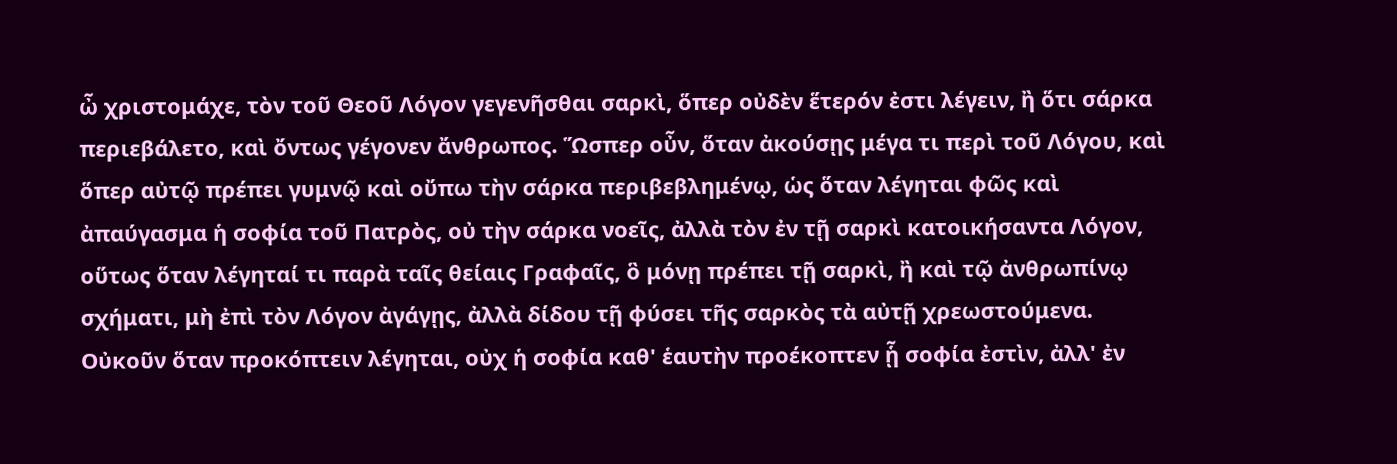ὦ χριστομάχε, τὸν τοῦ Θεοῦ Λόγον γεγενῆσθαι σαρκὶ, ὅπερ οὐδὲν ἕτερόν ἐστι λέγειν, ἢ ὅτι σάρκα περιεβάλετο, καὶ ὄντως γέγονεν ἄνθρωπος. Ὥσπερ οὖν, ὅταν ἀκούσῃς μέγα τι περὶ τοῦ Λόγου, καὶ ὅπερ αὐτῷ πρέπει γυμνῷ καὶ οὔπω τὴν σάρκα περιβεβλημένῳ, ὡς ὅταν λέγηται φῶς καὶ ἀπαύγασμα ἡ σοφία τοῦ Πατρὸς, οὐ τὴν σάρκα νοεῖς, ἀλλὰ τὸν ἐν τῇ σαρκὶ κατοικήσαντα Λόγον, οὕτως ὅταν λέγηταί τι παρὰ ταῖς θείαις Γραφαῖς, ὃ μόνῃ πρέπει τῇ σαρκὶ, ἢ καὶ τῷ ἀνθρωπίνῳ σχήματι, μὴ ἐπὶ τὸν Λόγον ἀγάγῃς, ἀλλὰ δίδου τῇ φύσει τῆς σαρκὸς τὰ αὐτῇ χρεωστούμενα. Οὐκοῦν ὅταν προκόπτειν λέγηται, οὐχ ἡ σοφία καθ' ἑαυτὴν προέκοπτεν ᾗ σοφία ἐστὶν, ἀλλ' ἐν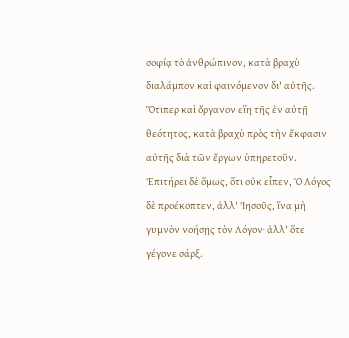σοφίᾳ τὸ ἀνθρώπινον, κατὰ βραχὺ διαλάμπον καὶ φαινόμενον δι' αὐτῆς. Ὅτιπερ καὶ ὄργανον εἵη τῆς ἐν αὐτῇ θεότητος, κατὰ βραχὺ πρὸς τὴν ἔκφασιν αὐτῆς διὰ τῶν ἔργων ὑπηρετοῦν. Ἐπιτήρει δὲ ὅμως, ὅτι οὐκ εἶπεν, Ὁ Λόγος δὲ προέκοπτεν, ἀλλ' Ἰησοῦς, ἵνα μὴ γυμνὸν νοήσῃς τὸν Λόγον· ἀλλ' ὅτε γέγονε σάρξ.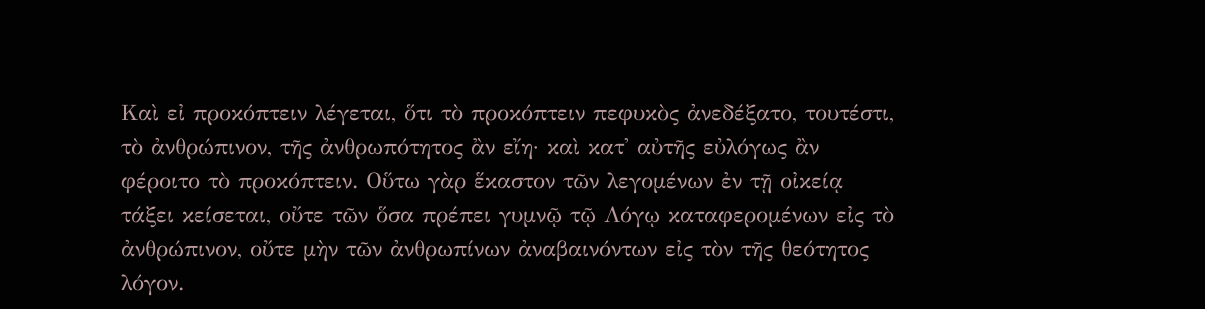Καὶ εἰ προκόπτειν λέγεται, ὅτι τὸ προκόπτειν πεφυκὸς ἀνεδέξατο, τουτέστι, τὸ ἀνθρώπινον, τῆς ἀνθρωπότητος ἂν εἴη· καὶ κατ' αὐτῆς εὐλόγως ἂν φέροιτο τὸ προκόπτειν. Οὕτω γὰρ ἕκαστον τῶν λεγομένων ἐν τῇ οἰκείᾳ τάξει κείσεται, οὔτε τῶν ὅσα πρέπει γυμνῷ τῷ Λόγῳ καταφερομένων εἰς τὸ ἀνθρώπινον, οὔτε μὴν τῶν ἀνθρωπίνων ἀναβαινόντων εἰς τὸν τῆς θεότητος λόγον.